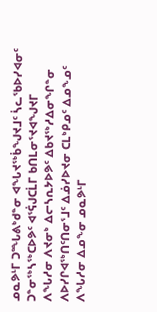ᓄᓇᕗᒻᒥ ᑐᙵᕕᒃᑯᓐᓂ ᐊᖓᔪᖅᑳᖑᔪᒧᑦ ᓵᓚᖃᐅᓯᐊᓂᑦ ᑐᓐᓂᖅᓴᖅᑕᐅᕗᑦ ᐊᕐᕌᒍᑕᒫᒥ ᑲᑎᒪᓂᕐᔪᐊᖑᔪᒥ
ᐱᖓᓱᓂ ᐱᔪᓂᒃ ᐃᓕᓴᕆᔭᐅᕗᑦ ᐃᑲᔪᖅᓱᐃᓂᖏᓐᓂ ᐱᐅᓯᒋᐊᖅᑎᑦᑎᓂᕐᒧᑦ ᐃᓅᓯᐅᔪᓂ ᑕᒪᒃᑭᓄᑦ ᐃᓄᖕᓄᑦ
ᐱᖓᓱᓂ ᐃᓄᖕᓂ ᓄᓇᕗᒻᒥ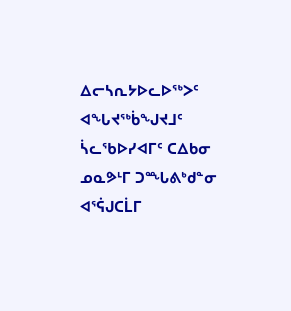ᐃᓕᓴᕆᔭᐅᓚᐅᖅᐳᑦ ᐊᖓᔪᖅᑳᖑᔪᒧᑦ ᓵᓚᖃᐅᓯᐊᒥᑦ ᑕᐃᑲᓂ ᓄᓇᕗᒻᒥ ᑐᙵᕕᒃᑯᓐᓂ ᐊᕐᕌᒍᑕᒫᒥ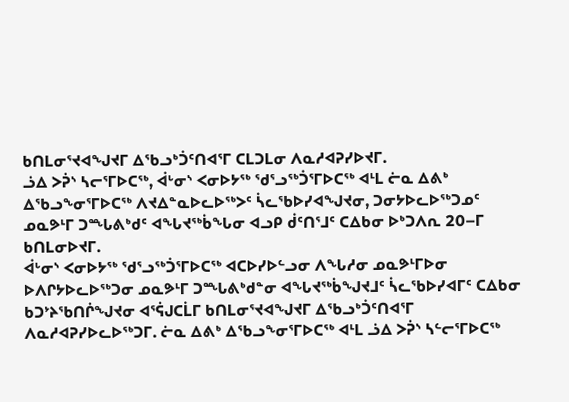ᑲᑎᒪᓂᕐᔪᐊᖑᔪᒥ ᐃᖃᓗᒃᑑᑦᑎᐊᕐᒥ ᑕᒪᑐᒪᓂ ᐱᓇᓱᐊᕈᓯᐅᔪᒥ.
ᓘᐃ ᐳᕉᔅ ᓴᓕᕐᒥᐅᑕᖅ, ᐋᒡᓂᔅ ᐸᓂᐅᔭᖅ ᖁᕐᓗᖅᑑᕐᒥᐅᑕᖅ ᐊᒻᒪ ᓖᓇ ᐃᕕᒃ ᐃᖃᓗᖕᓂᕐᒥᐅᑕᖅ ᐱᔪᐃᓐᓇᐅᓚᐅᖅᐳᑦ ᓵᓚᖃᐅᓯᐊᖑᔪᓂ, ᑐᓂᔭᐅᓚᐅᖅᑐᓄᑦ ᓄᓇᕗᒻᒥ ᑐᙵᕕᒃᑯᑦ ᐊᖓᔪᖅᑳᖓᓂ ᐊᓗᑭ ᑰᑦᑎᕐᒧᑦ ᑕᐃᑲᓂ ᐅᒃᑐᐱᕆ 20–ᒥ ᑲᑎᒪᓂᐅᔪᒥ.
ᐋᒡᓂᔅ ᐸᓂᐅᔭᖅ ᖁᕐᓗᖅᑑᕐᒥᐅᑕᖅ ᐊᑕᐅᓯᐅᓪᓗᓂ ᐱᖓᓱᓂ ᓄᓇᕗᒻᒥᐅᓂ ᐅᐱᒋᔭᐅᓚᐅᖅᑐᓂ ᓄᓇᕗᒻᒥ ᑐᙵᕕᒃᑯᓐᓂ ᐊᖓᔪᖅᑳᖑᔪᒧᑦ ᓵᓚᖃᐅᓯᐊᒥᑦ ᑕᐃᑲᓂ ᑲᑐᔾᔨᖃᑎᒌᖑᔪᓂ ᐊᕐᕌᒍᑕᒫᒥ ᑲᑎᒪᓂᕐᔪᐊᖑᔪᒥ ᐃᖃᓗᒃᑑᑦᑎᐊᕐᒥ ᐱᓇᓱᐊᕈᓯᐅᓚᐅᖅᑐᒥ. ᓖᓇ ᐃᕕᒃ ᐃᖃᓗᖕᓂᕐᒥᐅᑕᖅ ᐊᒻᒪ ᓘᐃ ᐳᕉᔅ ᓴᓪᓕᕐᒥᐅᑕᖅ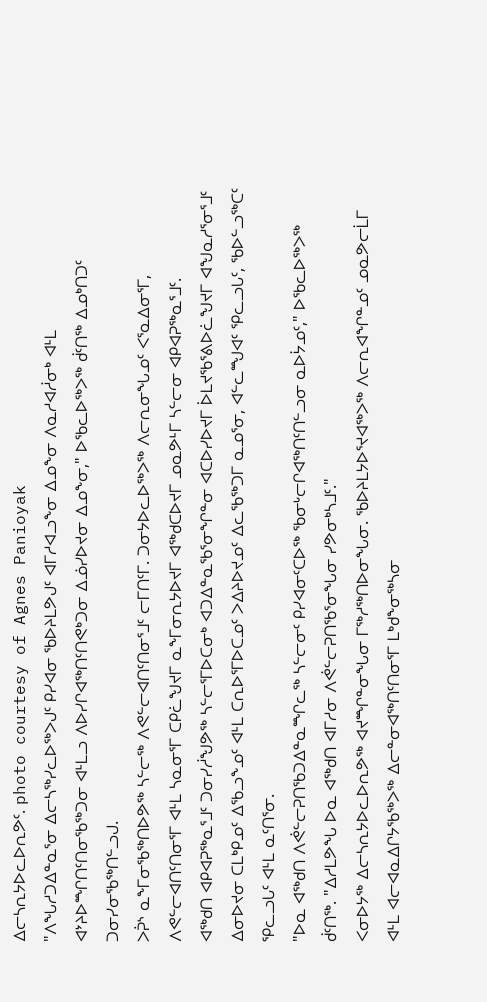ᐃᓕᓴᕆᔭᐅᓚᐅᕆᕗᑦ. photo courtesy of Agnes Panioyak
"ᐱᖓᓱᑐᐃᓐᓇᕐᓂ ᐃᓕᓴᖅᓯᓚᐅᖅᐳᒍᑦ ᑭᓯᐊᓂ ᖃᐅᔨᒪᕗᒍᑦ ᐊᒥᓱᐊᓗᖕᓂ ᐃᓄᖕᓂ ᐱᓇᓱᐊᓲᓂᒃ ᐊᒻᒪ ᐊᔾᔨᐅᙱᑎᑦᑎᓂᖃᖅᑐᓂ ᐊᒻᒪᓗ ᐱᐅᓯᒋᐊᖅᑎᑦᑎᕙᒃᑐᓂ ᐃᓅᓯᐅᔪᓂ ᐃᓄᖕᓂ," ᐅᖃᓚᐅᖅᐳᖅ ᑰᑦᑎᖅ ᐃᓄᒃᑎᑐᑦ ᑐᓂᓯᓂᖃᖅᑎᓪᓗᒍ.
ᐳᕉᔅ ᓇᖕᒥᓂᖃᖅᑎᐅᕗᖅ ᓴᓪᓕᖅ ᐱᕙᓪᓕᐊᑎᑦᑎᓂᕐᒧᑦ ᓕᒥᑎᑦᒥ. ᑐᓂᔭᐅᓚᐅᖅᐳᖅ ᐱᓕᕆᓂᖓᓄᑦ ᐸᕐᓇᐃᓂᕐᒥ, ᐱᕙᓪᓕᐊᑎᑦᑎᓂᕐᒥ ᐊᒻᒪ ᓴᓇᓂᕐᒥ ᑕᑭᓛᖑᔪᒥ ᓇᖕᒥᓂᕆᔭᐅᔪᒥ ᐊᖅᑯᑕᐅᔪᒥ ᓄᓇᕗᒻᒥ ᓴᓪᓕᓂ ᐊᑭᐊᕈᖅᓇᕐᒧᑦ.
ᐊᖅᑯᑎ ᐊᑭᐊᕈᖅᓇᕐᒧᑦ ᑐᓂᓯᓲᖑᕗᖅ ᓴᓪᓕᕐᒥᐅᑕᓂᒃ ᐊᑐᐃᓐᓇᖃᕐᓂᖏᓐᓂ ᐊᑕᐅᓯᐅᔪᒥ ᐆᒪᔪᖃᕐᕕᐅᓛᖑᔪᒥ ᐊᖑᓇᓱᕐᓂᕐᒧᑦ ᐃᓂᐅᔪᓂ ᑕᒪᒃᑭᓄᑦ ᐃᖃᓗᖕᓄᑦ ᐊᒻᒪ ᑕᕆᐅᕐᒥᐅᑕᓄᑦ ᐳᐃᔨᐅᔪᓄᑦ ᐃᓚᖃᖅᑐᒥ ᓇᓄᕐᓂ, ᐊᓪᓚᙳᐊᑦ ᕿᓚᓗᒐᑦ, ᖃᐅᓪᓗᖅᑕᑦ ᕿᓚᓗᒐᑦ ᐊᒻᒪ ᓇᑦᑎᕐᓂ.
"ᐅᓇ ᐊᖅᑯᑎ ᐱᕚᓪᓕᕈᑎᖃᑐᐃᓐᓇᙱᓚᖅ ᓴᓪᓕᓂᑦ ᑭᓯᐊᓂᑦᑕᐅᖅ ᖃᓂᒡᓕᒋᐊᖅᑎᑦᑎᓪᓗᓂ ᓇᐅᔮᓄᑦ," ᐅᖃᓚᐅᖅᐳᖅ ᑰᑦᑎᖅ. "ᐃᓱᒪᕗᖓ ᐅᓇ ᐊᖅᑯᑎ ᐊᒥᓱᓂ ᐱᕚᓪᓕᕈᑎᖃᕐᓂᖓᓂ ᓯᕗᓂᒃᓴᒧᑦ."
ᐸᓂᐅᔭᖅ ᐃᓕᓴᕆᔭᐅᓚᐅᕆᕗᖅ ᐊᔪᙱᓐᓂᖓᓂ ᒥᖅᓱᖅᑎᐅᓂᖓᓂ. ᖃᐅᔨᒪᔭᐅᕐᔪᐊᖅᐳᖅ ᐱᓕᕆᐊᖏᓐᓄᑦ ᓄᓇᕗᓕᒫᒥ ᐊᒻᒪ ᐊᓕᐊᓇᐃᒋᔭᖃᖅᐳᖅ ᐃᓕᓐᓂᐊᖅᑎᑦᑎᓂᕐᒥ ᒪᒃᑯᖕᓂᖅᓴᓂ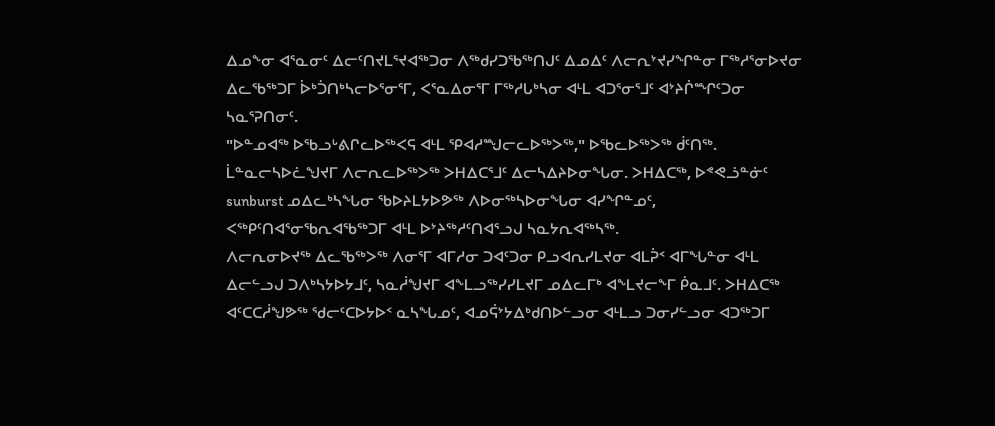ᐃᓄᖕᓂ ᐊᕐᓇᓂᑦ ᐃᓕᑦᑎᔪᒪᕐᔪᐊᖅᑐᓂ ᐱᖅᑯᓯᑐᖃᖅᑎᒍᑦ ᐃᓄᐃᑦ ᐱᓕᕆᔾᔪᓯᖏᓐᓂ ᒥᖅᓱᕐᓂᐅᔪᓂ ᐃᓚᖃᖅᑐᒥ ᐆᒃᑑᑎᒃᓴᓕᐅᕐᓂᕐᒥ, ᐸᕐᓇᐃᓂᕐᒥ ᒥᖅᓱᒐᒃᓴᓂ ᐊᒻᒪ ᐊᑐᕐᓂᕐᒧᑦ ᐊᔾᔨᒌᙱᑦᑐᓂ ᓴᓇᕐᕈᑎᓂᑦ.
"ᐅᓐᓄᐊᖅ ᐅᖃᓗᒡᕕᒋᓚᐅᖅᐸᕋ ᐊᒻᒪ ᕿᐊᓱᙳᓕᓚᐅᖅᐳᖅ," ᐅᖃᓚᐅᖅᐳᖅ ᑰᑦᑎᖅ.
ᒫᓐᓇᓕᓴᐅᓛᖑᔪᒥ ᐱᓕᕆᓚᐅᖅᐳᖅ ᐳᕼᐃᑕᕐᒧᑦ ᐃᓕᓴᐃᔨᐅᓂᖓᓂ. ᐳᕼᐃᑕᖅ, ᐅᕝᕙᓘᓐᓃᑦ sunburst ᓄᐃᓚᒃᓴᖓᓂ ᖃᐅᔨᒪᔭᐅᕗᖅ ᐱᐅᓂᖅᓴᐅᓂᖓᓂ ᐊᓯᖏᓐᓄᑦ, ᐸᖅᑭᑦᑎᐊᕐᓂᖃᕆᐊᖃᖅᑐᒥ ᐊᒻᒪ ᐅᔾᔨᖅᓱᑦᑎᐊᕐᓗᒍ ᓴᓇᔭᕆᐊᖅᓴᖅ.
ᐱᓕᕆᓂᐅᔪᖅ ᐃᓚᖃᖅᐳᖅ ᐱᓂᕐᒥ ᐊᒥᓱᓂ ᑐᐊᑦᑐᓂ ᑭᓗᐊᕆᓯᒪᔪᓂ ᐊᒪᕉᑉ ᐊᒥᖓᓐᓂ ᐊᒻᒪ ᐃᓕᓪᓗᒍ ᑐᐱᒃᓴᔭᐅᔭᒧᑦ, ᓴᓇᓲᖑᔪᒥ ᐊᖕᒪᓗᖅᓯᓯᒪᔪᒥ ᓄᐃᓚᒥᒃ ᐊᖕᒪᔪᓕᖕᒥ ᑮᓇᒧᑦ. ᐳᕼᐃᑕᖅ ᐊᑦᑕᑕᓲᖑᕗᖅ ᖁᓕᑦᑕᐅᔭᐅᑉ ᓇᓴᖓᓄᑦ, ᐊᓄᕌᔾᔭᐃᒃᑯᑎᐅᓪᓗᓂ ᐊᒻᒪᓗ ᑐᓂᓯᓪᓗᓂ ᐊᑐᖅᑐᒥ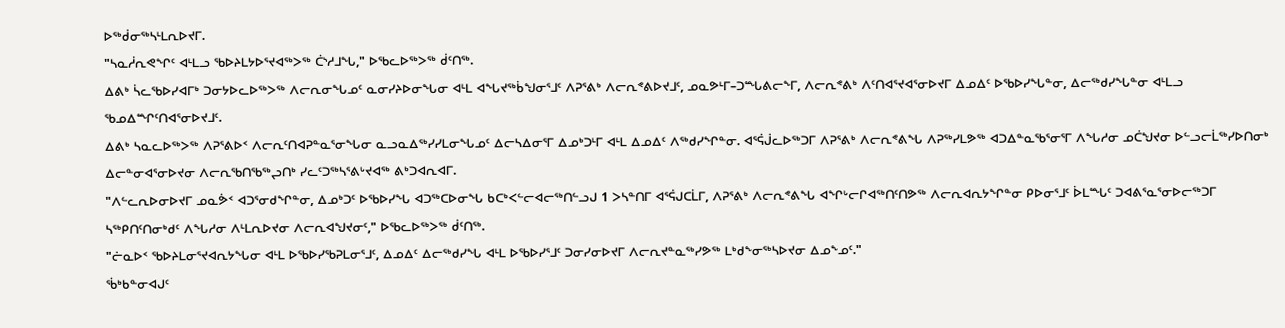ᐅᖅᑰᓂᖅᓴᒻᒪᕆᐅᔪᒥ.
"ᓴᓇᓲᕆᕙᖏᑦ ᐊᒻᒪᓗ ᖃᐅᔨᒪᔭᐅᕐᔪᐊᖅᐳᖅ ᑖᔅᓱᒧᖓ," ᐅᖃᓚᐅᖅᐳᖅ ᑰᑦᑎᖅ.
ᐃᕕᒃ ᓵᓚᖃᐅᓯᐊᒥᒃ ᑐᓂᔭᐅᓚᐅᖅᐳᖅ ᐱᓕᕆᓂᖓᓄᑦ ᓇᓂᓯᔨᐅᓂᖓᓂ ᐊᒻᒪ ᐊᖓᔪᖅᑳᖑᓂᕐᒧᑦ ᐱᕈᕐᕕᒃ ᐱᓕᕆᕝᕕᐅᔪᒧᑦ, ᓄᓇᕗᒻᒥ–ᑐᙵᕕᓕᖕᒥ, ᐱᓕᕆᕝᕕᒃ ᐱᑦᑎᐊᕐᔪᐊᕐᓂᐅᔪᒥ ᐃᓄᐃᑦ ᐅᖃᐅᓯᖓᓐᓂ, ᐃᓕᖅᑯᓯᖓᓐᓂ ᐊᒻᒪᓗ ᖃᓄᐃᙱᑦᑎᐊᕐᓂᐅᔪᒧᑦ.
ᐃᕕᒃ ᓴᓇᓚᐅᖅᐳᖅ ᐱᕈᕐᕕᐅᑉ ᐱᓕᕆᑦᑎᐊᕈᓐᓇᕐᓂᖓᓂ ᓇᓗᓇᐃᖅᓯᓯᒪᓂᖓᓄᑦ ᐃᓕᓴᐃᓂᕐᒥ ᐃᓄᒃᑐᒻᒥ ᐊᒻᒪ ᐃᓄᐃᑦ ᐱᖅᑯᓯᖏᓐᓂ. ᐊᕐᕌᒎᓚᐅᖅᑐᒥ ᐱᕈᕐᕕᒃ ᐱᓕᕆᕝᕕᖓ ᐱᕈᖅᓯᒪᕗᖅ ᐊᑐᐃᓐᓇᖃᕐᓂᕐᒥ ᐱᖓᓱᓂ ᓄᑖᖑᔪᓂ ᐅᓪᓗᓕᒫᖅᓯᐅᑎᓂᒃ ᐃᓕᓐᓂᐊᕐᓂᐅᔪᓂ ᐱᓕᕆᖃᑎᖃᖅᖢᑎᒃ ᓯᓚᑦᑐᖅᓴᕐᕕᒡᔪᐊᖅ ᕕᒃᑐᐊᕆᐊᒥ.
"ᐱᓪᓚᕆᐅᓂᐅᔪᒥ ᓄᓇᕘᑉ ᐊᑐᕐᓂᑯᖏᓐᓂ, ᐃᓄᒃᑐᑦ ᐅᖃᐅᓯᖓ ᐊᑐᖅᑕᐅᓂᖓ ᑲᑕᒃᐸᓪᓕᐊᓕᖅᑎᓪᓗᒍ 1 ᐳᓴᓐᑎᒥ ᐊᕐᕌᒍᑕᒫᒥ, ᐱᕈᕐᕕᒃ ᐱᓕᕆᕝᕕᖓ ᐊᖏᒡᓕᒋᐊᖅᑎᑦᑎᕗᖅ ᐱᓕᕆᐊᕆᔭᖏᓐᓂ ᑭᐅᓂᕐᒧᑦ ᐆᒪᙵᑦ ᑐᐊᕕᕐᓇᕐᓂᐅᓕᖅᑐᒥ ᓴᖅᑭᑎᑦᑎᓂᒃᑯᑦ ᐱᖓᓱᓂ ᐱᒻᒪᕆᐅᔪᓂ ᐱᓕᕆᐊᖑᔪᓂᑦ," ᐅᖃᓚᐅᖅᐳᖅ ᑰᑦᑎᖅ.
"ᓖᓇᐅᑉ ᖃᐅᔨᒪᓂᕐᔪᐊᕆᔭᖓᓂ ᐊᒻᒪ ᐅᖃᐅᓯᖃᕈᒪᓂᕐᒧᑦ, ᐃᓄᐃᑦ ᐃᓕᖅᑯᓯᖓ ᐊᒻᒪ ᐅᖃᐅᓯᕐᒧᑦ ᑐᓂᓯᓂᐅᔪᒥ ᐱᓕᕆᔪᓐᓇᖅᓯᕗᖅ ᒪᒃᑯᖕᓂᖅᓴᐅᔪᓂ ᐃᓄᖕᓄᑦ."
ᖄᒃᑲᓐᓂᐊᒍᑦ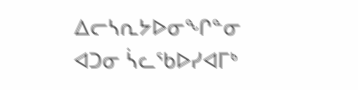ᐃᓕᓴᕆᔭᐅᓂᖏᓐᓂ ᐊᑐᓂ ᓵᓚᖃᐅᓯᐊᒥᒃ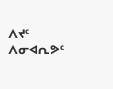ᐱᔪᑦ ᐱᓂᐊᕆᕗᑦ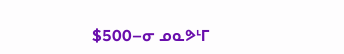$500–ᓂ ᓄᓇᕗᒻᒥ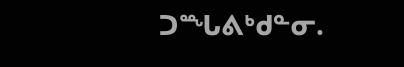ᑐᙵᕕᒃᑯᓐᓂ.